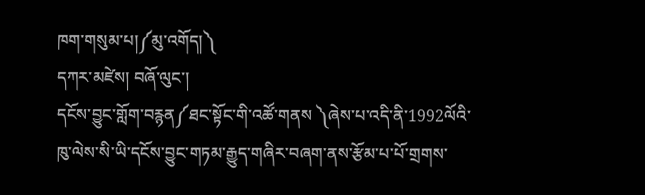ཁག་གསུམ་པ།༼མུ་འགོད།༽
དཀར་མཛེས། བཞོ་ལུང་།
དངོས་བྱུང་གློག་བརྙན༼ཐང་སྟོང་གི་འཚོ་གནས ༽ཞེས་པ་འདི་ནི་1992ལོའི་ཁུ་ལེས་སི་ཡི་དངོས་བྱུང་གཏམ་རྒྱུད་གཞིར་བཞག་ནས་རྩོམ་པ་པོ་གྲགས་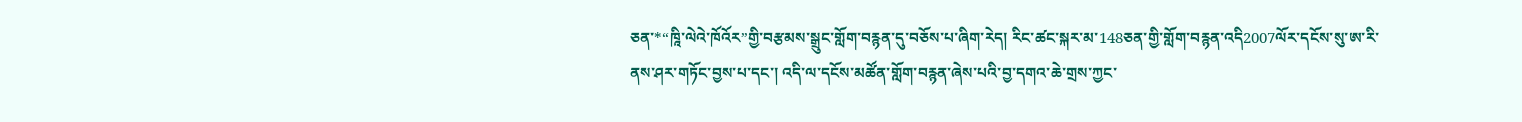ཅན་*“ཁཱི་ལེའེ་ཁོའོར”གྱི་བརྩམས་སྒྲུང་གློག་བརྙན་དུ་བཅོས་པ་ཞིག་རེད། རིང་ཚང་སྐར་མ་148ཅན་གྱི་གློག་བརྙན་འདི2007ལོར་དངོས་སུ་ཨ་རི་ནས་ཤར་གཏོང་བྱས་པ་དང་། འདི་ལ་དངོས་མཚོན་གློག་བརྙན་ཞེས་པའི་བྱ་དགའ་ཆེ་གྲས་ཀྱང་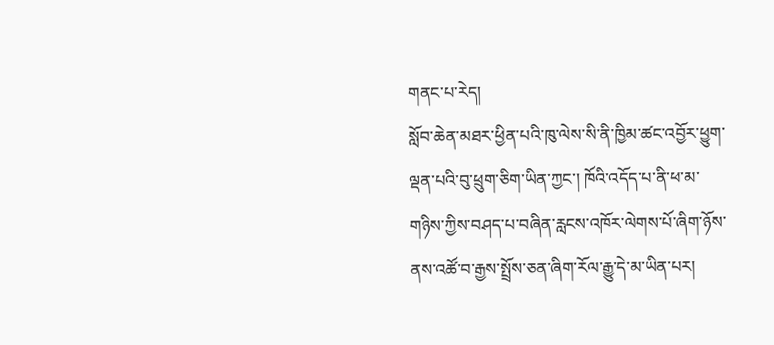གནང་པ་རེད།
སློབ་ཆེན་མཐར་ཕྱིན་པའི་ཁུ་ལེས་སི་ནི་ཁྱིམ་ཚང་འབྱོར་ཕྱུག་ལྡན་པའི་བུ་ཕྲུག་ཅིག་ཡིན་ཀྱང་། ཁོའི་འདོད་པ་ནི་ཕ་མ་གཉིས་ཀྱིས་བཤད་པ་བཞིན་རླངས་འཁོར་ལེགས་པོ་ཞིག་ཉོས་ནས་འཚོ་བ་རྒྱས་སྤྲོས་ཅན་ཞིག་རོལ་རྒྱུ་དེ་མ་ཡིན་པར།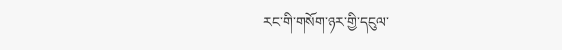རང་གི་གསོག་ཉར་གྱི་དངུལ་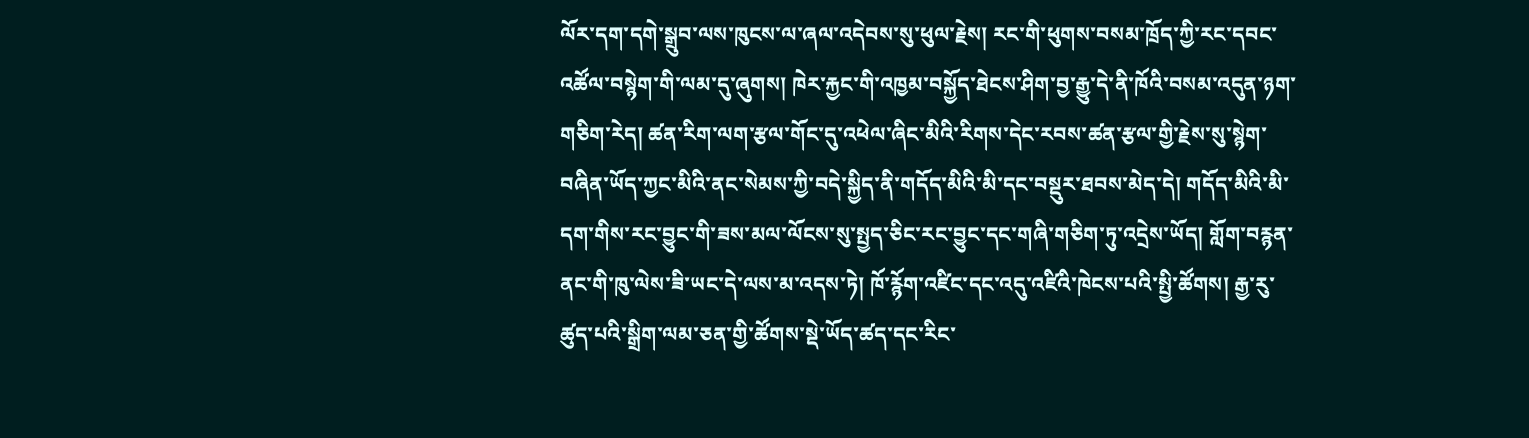ལོར་དག་དགེ་སྒྲུབ་ལས་ཁུངས་ལ་ཞལ་འདེབས་སུ་ཕུལ་རྗེས། རང་གི་ཕུགས་བསམ་ཁྲོད་ཀྱི་རང་དབང་འཚོལ་བསྙེག་གི་ལམ་དུ་ཞུགས། ཁེར་རྐྱང་གི་འཁྱམ་བསྐྱོད་ཐེངས་ཤིག་བྱ་རྒྱུ་དེ་ནི་ཁོའི་བསམ་འདུན་ཉག་གཅིག་རེད། ཚན་རིག་ལག་རྩལ་གོང་དུ་འཕེལ་ཞིང་མིའི་རིགས་དེང་རབས་ཚན་རྩལ་གྱི་རྗེས་སུ་སྙེག་བཞིན་ཡོད་ཀྱང་མིའི་ནང་སེམས་ཀྱི་བདེ་སྐྱིད་ནི་གདོད་མིའི་མི་དང་བསྡུར་ཐབས་མེད་དེ། གདོད་མིའི་མི་དག་གིས་རང་བྱུང་གི་ཟས་མལ་ལོངས་སུ་སྤྱད་ཅིང་རང་བྱུང་དང་གཞི་གཅིག་ཏུ་འདྲེས་ཡོད། གློག་བརྙན་ནང་གི་ཁུ་ལེས་ཟི་ཡང་དེ་ལས་མ་འདས་ཏེ། ཁོ་རྙོག་འཛིང་དང་འདུ་འཛིའི་ཁེངས་པའི་སྤྱི་ཚོགས། རྒྱ་རུ་ཚུད་པའི་སྒྲིག་ལམ་ཅན་གྱི་ཚོགས་སྡེ་ཡོད་ཚད་དང་རིང་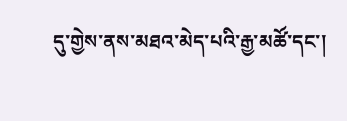དུ་གྱེས་ནས་མཐའ་མེད་པའི་རྒྱ་མཚོ་དང་།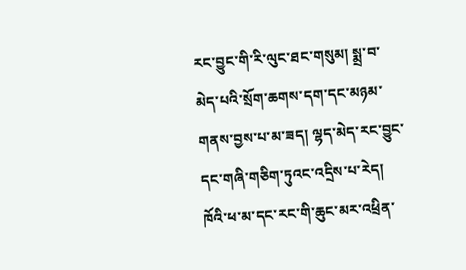རང་བྱུང་གི་རི་ལུང་ཐང་གསུམ། སྨྲ་བ་མེད་པའི་སྲོག་ཆགས་དག་དང་མཉམ་གནས་བྱས་པ་མ་ཟད། ལྷད་མེད་རང་བྱུང་དང་གཞི་གཅིག་ཏུའང་འདྲིས་པ་རེད།
ཁོའི་ཕ་མ་དང་རང་གི་ཆུང་མར་འཕྲིན་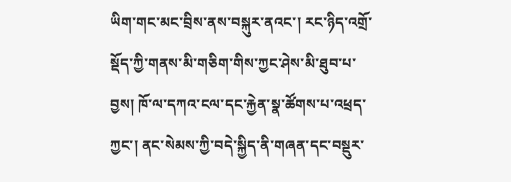ཡིག་གང་མང་བྲིས་ནས་བསྐུར་ནའང་། རང་ཉིད་འགྲོ་སྡོད་ཀྱི་གནས་མི་གཅིག་གིས་ཀྱང་ཤེས་མི་ཐུབ་པ་བྱས། ཁོ་ལ་དཀའ་ངལ་དང་རྐྱེན་སྣ་ཚོགས་པ་འཕྲད་ཀྱང་། ནང་སེམས་ཀྱི་བདེ་སྐྱིད་ནི་གཞན་དང་བསྡུར་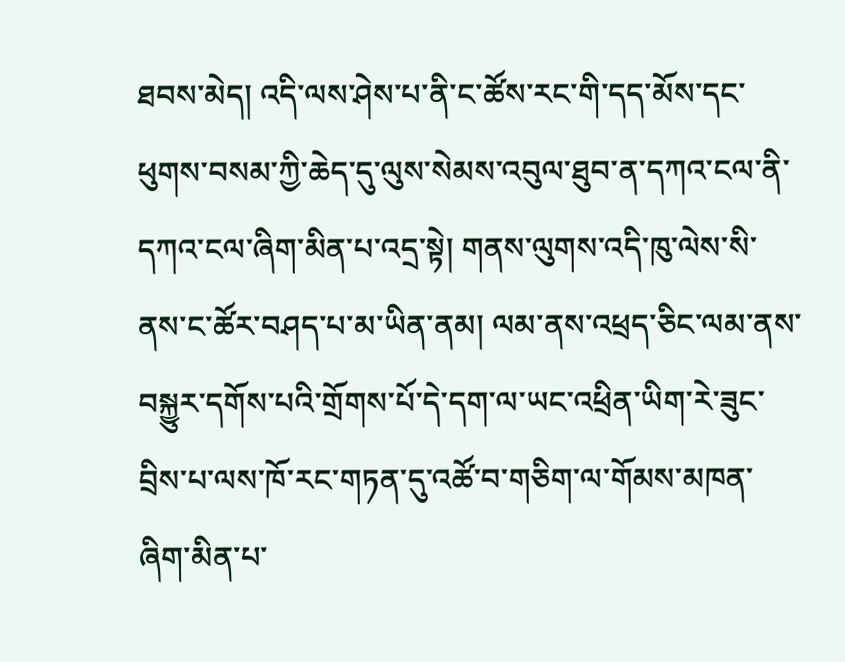ཐབས་མེད། འདི་ལས་ཤེས་པ་ནི་ང་ཚོས་རང་གི་དད་མོས་དང་ཕུགས་བསམ་ཀྱི་ཆེད་དུ་ལུས་སེམས་འབུལ་ཐུབ་ན་དཀའ་ངལ་ནི་དཀའ་ངལ་ཞིག་མིན་པ་འདྲ་སྟེ། གནས་ལུགས་འདི་ཁུ་ལེས་སི་ནས་ང་ཚོར་བཤད་པ་མ་ཡིན་ནམ། ལམ་ནས་འཕྲད་ཅིང་ལམ་ནས་བསྐྱུར་དགོས་པའི་གྲོགས་པོ་དེ་དག་ལ་ཡང་འཕྲིན་ཡིག་རེ་ཟུང་བྲིས་པ་ལས་ཁོ་རང་གཏན་དུ་འཚོ་བ་གཅིག་ལ་གོམས་མཁན་ཞིག་མིན་པ་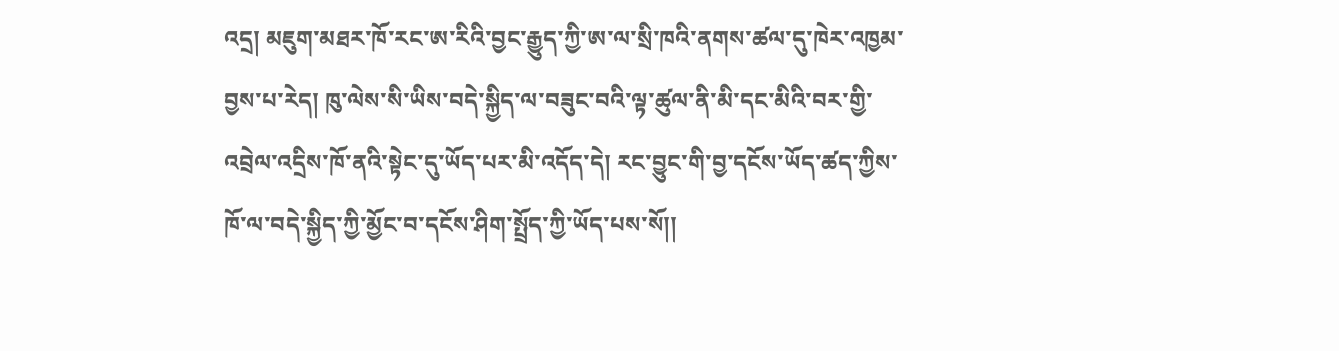འདྲ། མཇུག་མཐར་ཁོ་རང་ཨ་རིའི་བྱང་རྒྱུད་ཀྱི་ཨ་ལ་སྲི་ཁའི་ནགས་ཚལ་དུ་ཁེར་འཁྱམ་བྱས་པ་རེད། ཁུ་ལེས་སི་ཡིས་བདེ་སྐྱིད་ལ་བཟུང་བའི་ལྟ་ཚུལ་ནི་མི་དང་མིའི་བར་གྱི་འབྲེལ་འདྲིས་ཁོ་ནའི་སྟེང་དུ་ཡོད་པར་མི་འདོད་དེ། རང་བྱུང་གི་བྱ་དངོས་ཡོད་ཚད་ཀྱིས་ཁོ་ལ་བདེ་སྐྱིད་ཀྱི་མྱོང་བ་དངོས་ཤིག་སྤྲོད་ཀྱི་ཡོད་པས་སོ།།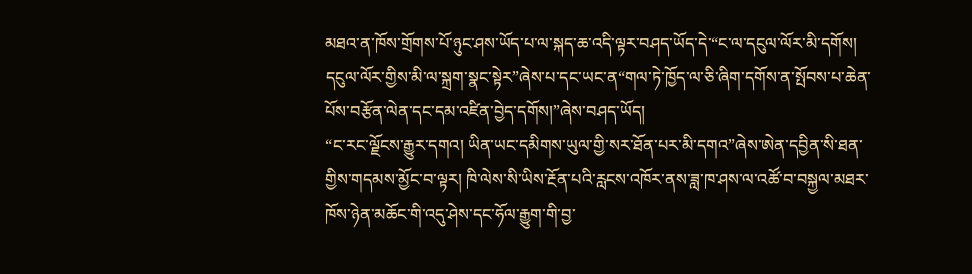མཐའ་ན་ཁོས་གྲོགས་པོ་ཉུང་ཤས་ཡོད་པ་ལ་སྐད་ཆ་འདི་ལྟར་བཤད་ཡོད་དེ་“ང་ལ་དངུལ་ལོར་མི་དགོས། དངུལ་ལོར་གྱིས་མི་ལ་སྐྲག་སྣང་སྟེར”ཞེས་པ་དང་ཡང་ན“གལ་ཏེ་ཁྱོད་ལ་ཅི་ཞིག་དགོས་ན་སྤོབས་པ་ཆེན་པོས་བརྩོན་ལེན་དང་དམ་འཛིན་བྱེད་དགོས།”ཞེས་བཤད་ཡོད།
“ང་རང་ལྗོངས་རྒྱུར་དགའ། ཡིན་ཡང་དམིགས་ཡུལ་གྱི་སར་ཐོན་པར་མི་དགའ”ཞེས་ཨེན་དབྱིན་སི་ཐན་གྱིས་གདམས་མྱོང་བ་ལྟར། ཁི་ལེས་སི་ཡིས་རྔོན་པའི་རླངས་འཁོར་ནས་ཟླ་ཁ་ཤས་ལ་འཚོ་བ་བསྐྱལ་མཐར་ཁོས་ཉེན་མཆོང་གི་འདུ་ཤེས་དང་ཧོལ་རྒྱུག་གི་བྱ་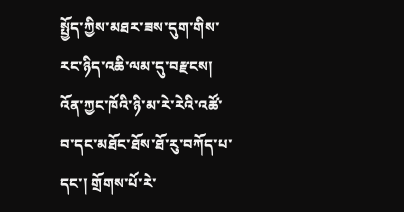སྤྱོད་ཀྱིས་མཐར་ཟས་དུག་གིས་རང་ཉིད་འཆི་ལམ་དུ་བརྫངས། འོན་ཀྱང་ཁོའི་ཉི་མ་རེ་རེའི་འཚོ་བ་དང་མཐོང་ཐོས་ཐོ་རུ་བཀོད་པ་དང་། གྲོགས་པོ་རེ་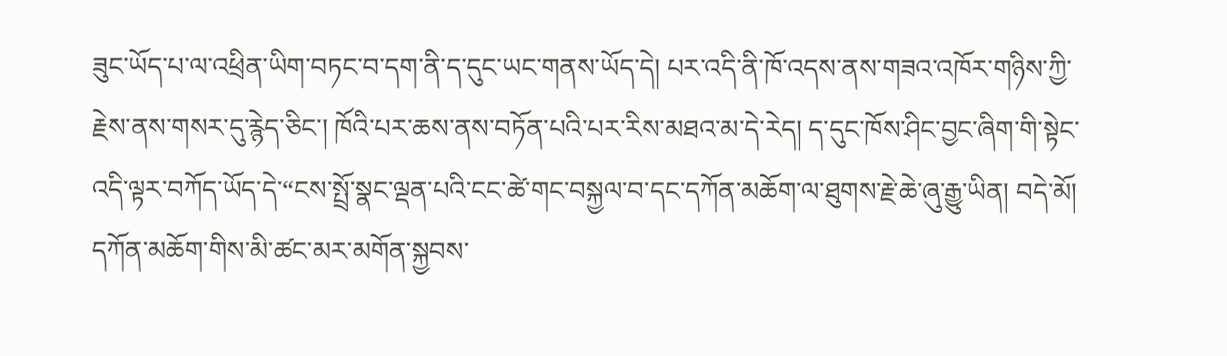ཟུང་ཡོད་པ་ལ་འཕྲིན་ཡིག་བཏང་བ་དག་ནི་ད་དུང་ཡང་གནས་ཡོད་དེ། པར་འདི་ནི་ཁོ་འདས་ནས་གཟའ་འཁོར་གཉིས་ཀྱི་རྗེས་ནས་གསར་དུ་རྙེད་ཅིང་། ཁོའི་པར་ཆས་ནས་བཏོན་པའི་པར་རིས་མཐའ་མ་དེ་རེད། ད་དུང་ཁོས་ཤིང་བྱང་ཞིག་གི་སྟེང་འདི་ལྟར་བཀོད་ཡོད་དེ་“ངས་སྤྲོ་སྣང་ལྡན་པའི་ངང་ཚེ་གང་བསྐྱལ་བ་དང་དཀོན་མཆོག་ལ་ཐུགས་རྗེ་ཆེ་ཞུ་རྒྱུ་ཡིན། བདེ་མོ། དཀོན་མཆོག་གིས་མི་ཚང་མར་མགོན་སྐྱབས་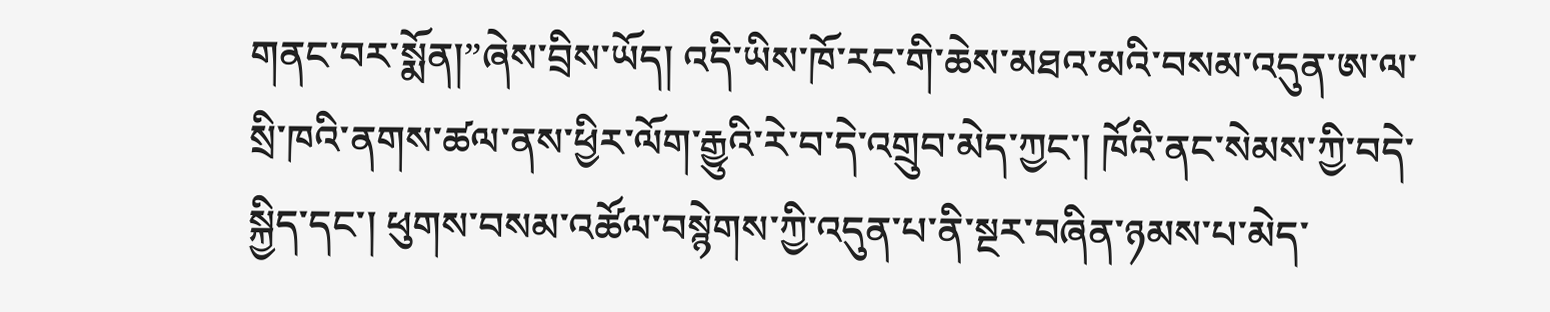གནང་བར་སྨོན།”ཞེས་བྲིས་ཡོད། འདི་ཡིས་ཁོ་རང་གི་ཆེས་མཐའ་མའི་བསམ་འདུན་ཨ་ལ་སྲི་ཁའི་ནགས་ཚལ་ནས་ཕྱིར་ལོག་རྒྱུའི་རེ་བ་དེ་འགྲུབ་མེད་ཀྱང་། ཁོའི་ནང་སེམས་ཀྱི་བདེ་སྐྱིད་དང་། ཕུགས་བསམ་འཚོལ་བསྙེགས་ཀྱི་འདུན་པ་ནི་སྔར་བཞིན་ཉམས་པ་མེད་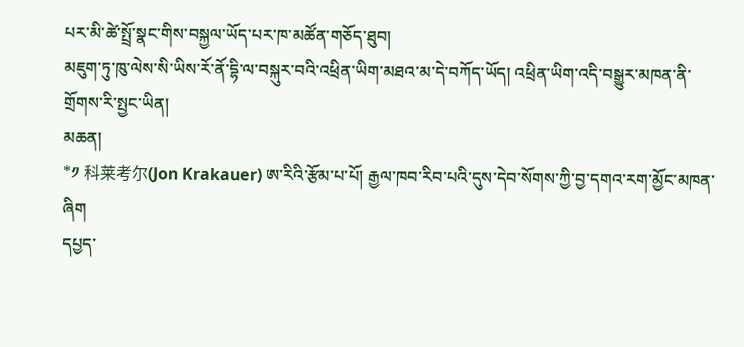པར་མི་ཚེ་སྤྲོ་སྣང་གིས་བསྐྱལ་ཡོད་པར་ཁ་མཚོན་གཅོད་ཐུབ།
མཇུག་ཏུ་ཁུ་ལེས་སི་ཡིས་རོ་ནོ་དྷི་ལ་བསྐུར་བའི་འཕྲིན་ཡིག་མཐའ་མ་དེ་བཀོད་ཡོད། འཕྲིན་ཡིག་འདི་བསྒྱུར་མཁན་ནི་གྲོགས་རི་སྤྱང་ཡིན།
མཆན།
*༡ 科莱考尔(Jon Krakauer) ཨ་རིའི་རྩོམ་པ་པོ། རྒྱལ་ཁབ་རིབ་པའི་དུས་དེབ་སོགས་ཀྱི་བྱ་དགའ་རག་མྱོང་མཁན་ཞིག
དཔྱད་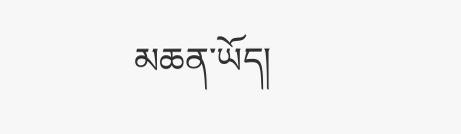མཆན་ཡོད།